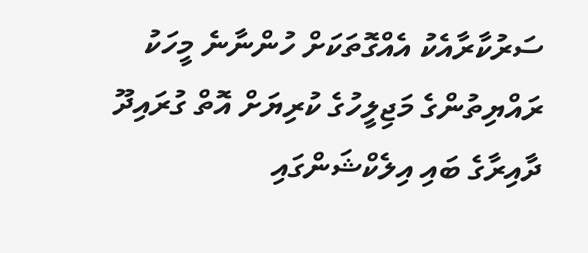ސަރުކާރާއެކު އެއްގޮތަކަށް ހުންނާނެ މީހަކު ރައްޔިތުންގެ މަޖިލީހުގެ ކުރިޔަށް އޮތް ގުރައިދޫ ދާއިރާގެ ބައި އިލެކްޝަންގައި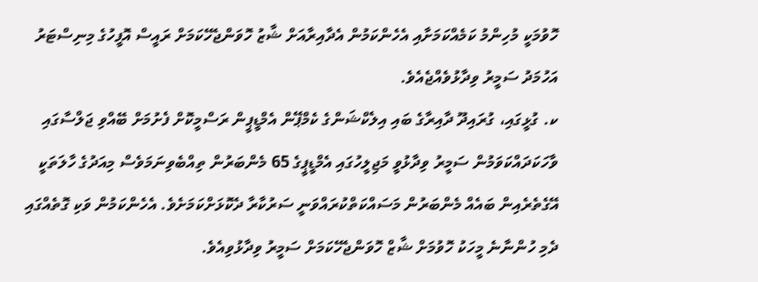ހޮވުމަކީ މުހިންމު ކަމެއްކަމަށާއި އެހެންކަމުން އެދާއިރާއަށް ޝާޒު ހޮވަންޖެހޭކަމަށް ރައީސް އޮފީހުގެ މިނިސްޓަރު އަހުމަދު ސަމީރު ވިދާޅުވެއްޖެއެވެ.
ކ. ގުޅީގައި، ގުރައިދޫ ދާއިރާގެ ބައި އިލެކްޝަންގެ ކެމްޕޭން އެމްޑީޕީން ރަސްމީކޮށް ފެށުމަށް ބޭއްވި ޖަލްސާގައި ވާހަކަދައްކަވަމުން ސަމީރު ވިދާޅުވީ މަޖިލީހުގައި އެމްޑީޕީގެ 65 މެންބަރުން ތިއްބެވިނަމަވެސް މިއަދުގެ ހާލަތަކީ އޭގެތެރެއިން ބައެއް މެންބަރުން މަސައްކަތްކުރައްވަނީ ސަރުކާރާ ދެކޮޅަށްކަމަށެވެ. އެހެންކަމުން ވަކި ގޮތެއްގައި ދެމި ހުންނާނެ މީހަކު ހޮވުމަށް ޝާޒް ހޮވަންޖެހޭކަމަށް ސަމީރު ވިދާޅުވިއެވެ.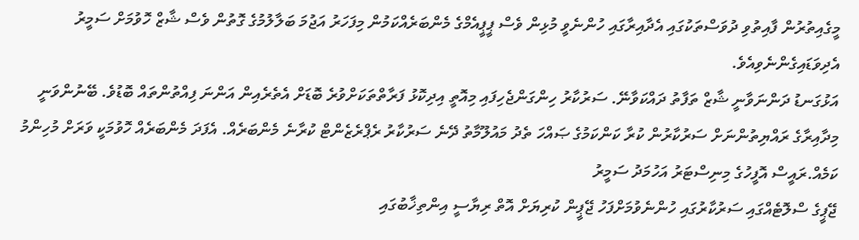މީގެއިތުރުން ފާއިތުވި ދުވަސްތަކުގައި އެދާއިރާގައި ހުންނެވީ މުޅިން ވެސް ޕީޕީއެމްގެ މެންބަރެއްކަމުން މިފަހަރު އަޖުމަ ބަލާލުމުގެ ގޮތުން ވެސް ޝާޒް ހޮވުމަށް ސަމީރު އެދިވަޑައިގެންނެވިއެވެ.
އަޅުގަނޑު ދަންނަވާނީ ޝާޒް ތަފާތު ދައްކަވާނޭ. ސަރުކާރު ހިންގަންޖެހިފައި މިއޮތީ އިދިކޮޅު ފަރާތްތަކަށްވުރެ ބޮޑަށް އެތެރެއިން އަންނަ ފިއްތުންތައް ބޮޑުވެ. ބޭނުންވަނީ މިދާއިރާގެ ރައްޔިތުންނަށް ސަރުކާރުން ކުރާ ކަންކަމުގެ ޞައްހަ ތެދު މައުލޫމާތު ދޭނެ ސަރުކާރު ރެޕްރެޒެންޓް ކުރާނެ މެންބަރެއް. އެފަދަ މެންބަރެއް ހޮވުމަކީ ވަރަށް މުހިންމު ކަމެއް.ރައީސް އޮފީހުގެ މިނިސްޓަރު އަހުމަދު ސަމީރު
ޖޭޕީގެ ސްލޮޓެއްގައި ސަރުކާރުގައި ހުންނެވުމަށްފަހު ޖޭޕީން ކުރިޔަށް އޮތް ރިޔާސީ އިންތިޚާބުގައި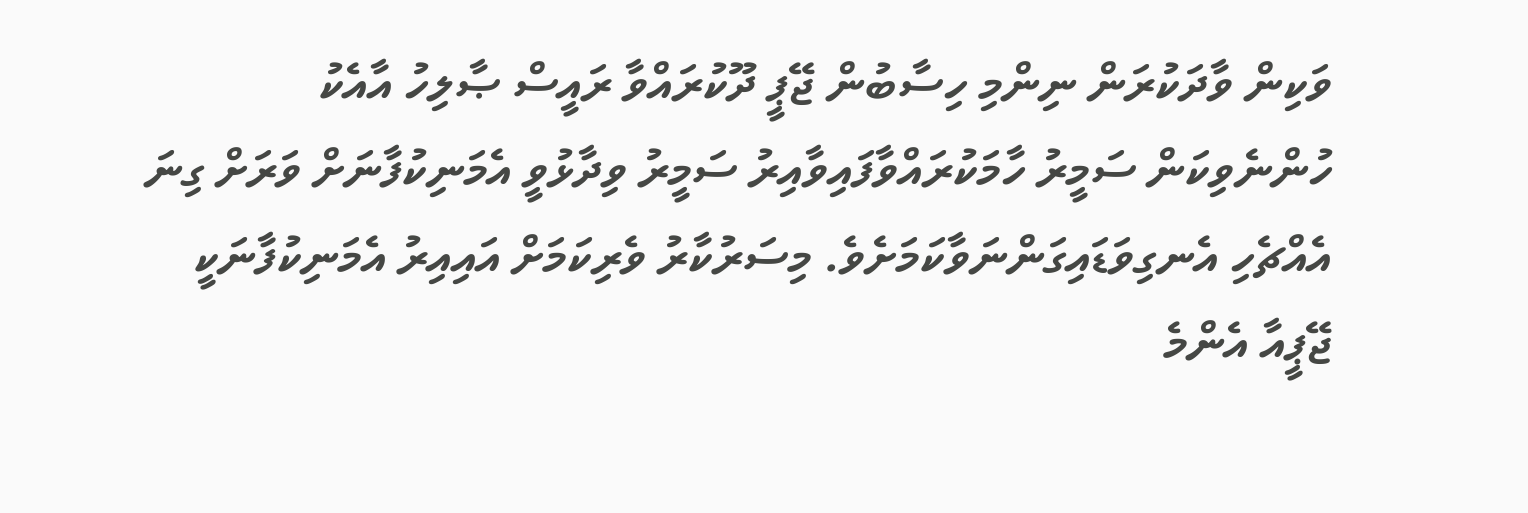ވަކިން ވާދަކުރަން ނިންމި ހިސާބުން ޖޭޕީ ދޫކުރައްވާ ރައީސް ޞާލިހު އާއެކު ހުންނެވިކަން ސަމީރު ހާމަކުރައްވާފައިވާއިރު ސަމީރު ވިދާޅުވީ އެމަނިކުފާނަށް ވަރަށް ގިނަ އެއްޗެހި އެނގިވަޑައިގަންނަވާކަމަށެވެ. މިސަރުކާރު ވެރިކަމަށް އައިއިރު އެމަނިކުފާނަކީ ޖޭޕީއާ އެންމެ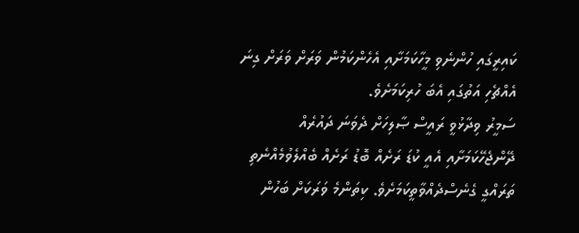ކައިރީގައި ހުންނެވި މީހާކަމަށާއި އެހެންކަމުން ވަރަށް ވަރަށް ގިނަ އެއްޗެހި އަތުގައި އެބަ ހުރިކަމަށެވެ.
ސަމީރު ވިދާޅުވީ ރައީސް ޞާލިހަށް ދެވަނަ ދައުރެއް ދޭންޖެހޭކަމަށާއި އެއީ ކުޑަ ރަށެއް ބޮޑު ރަށެއް ބެއްލެވުމެއްނެތި ތަރައްގީ ގެނެސްދެއްވާތީކަމަށެވެ. ކިތަންމެ ވަރަކަށް ބަހުން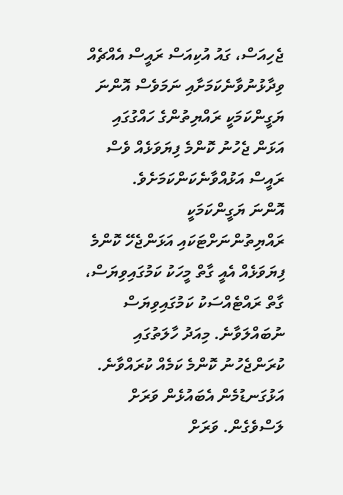ޖެހިއަސް، ގައު އުކިއަސް ރައީސް އެއްޗެއް ވިދާޅުނުވާނެކަމަށާއި ނަމަވެސް އޮންނަ ޔަގީންކަމަކީ ރައްޔިތުންގެ ހައްގުގައި އަޅަން ޖެހުނު ކޮންމެ ފިޔަވަޅެއް ވެސް ރައީސް އަޅުއްވާނެކަންކަމަށެވެ.
އޮންނަ ޔަގީންކަމަކީ ރައްޔިތުންނަށްޓަކައި އަޅަންޖެހޭ ކޮންމެ ފިޔަވަޅެއް އެއީ ގާތް މީހަކު ކަމުގައިވިޔަސް، ގާތް ރައްޓެއްސަކު ކަމުގައިވިޔަސް ނުބައްލަވާނެ. މިއަދު ހާލަތުގައި ކުރަންޖެހުނު ކޮންމެ ކަމެއް ކުރައްވާނެ. އަޅުގަނޑުމެން އެބައުޅެން ވަރަށް ލަސްވެގެން. ވަރަށް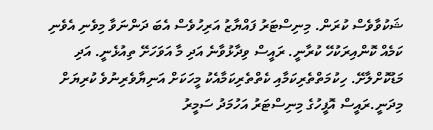ޝަކުވާވެސް ކުރަން. މިނިސްޓަރު ފައްޔާޒު އަރިހުވެސް އެބަ ދަންނަވާ މިވެނި އެވެނި ކަމެއް ކޮންއިރަކުހޭ ކުރާނީ. ރައީސް ވިދާޅުވާނެ އަދި މާ އަވަހަށޭ ތިއުޅެނީ. އަދި މަޑުކޮށްލާށޭ. ހިކުމަތްތެރިކަމާއި ކެތްތެރިކަމާއެކު މީހަކަށް އަނިޔާވެރިނުވެ ކުރިޔަށް މިދަނީ.ރައީސް އޮފީހުގެ މިނިސްޓަރު އަހުމަދު ސަމީރު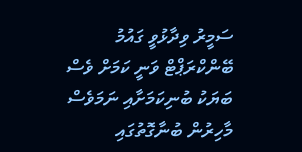ސަމީރު ވިދާޅުވީ ގައުމު ބޭންކްރަޕްޓް ވަނީ ކަމަށް ވެސް ބަޔަކު ބުނިކަމަށާއި ނަމަވެސް މާހިރުން ބުނާގޮތުގައި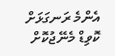އެންމެ ރަނގަޅަށް ކޮވިޑް މެނޭޖުކޮށް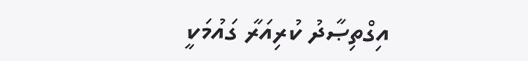އިގްތިޞާދު ކުރިއަރާ ގައުމަކީ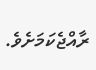ރާއްޖެކަމަށެވެ.